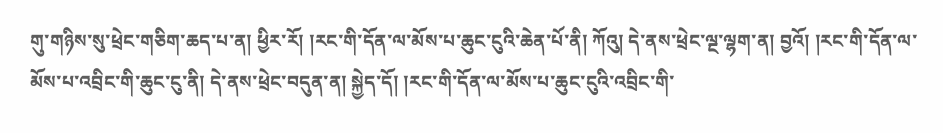གུ་གཉིས་སུ་ཕྲེང་གཅིག་ཆད་པ་ན། ཕྱིར་རོ། །རང་གི་དོན་ལ་མོས་པ་ཆུང་ངུའི་ཆེན་པོ་ནི། ཀོའུ། དེ་ནས་ཕྲེང་ལྔ་ལྷག་ན། བྱའོ། །རང་གི་དོན་ལ་མོས་པ་འབྲིང་གི་ཆུང་ངུ་ནི། དེ་ནས་ཕྲེང་བདུན་ན། སྐྱེད་དོ། །རང་གི་དོན་ལ་མོས་པ་ཆུང་ངུའི་འབྲིང་གི་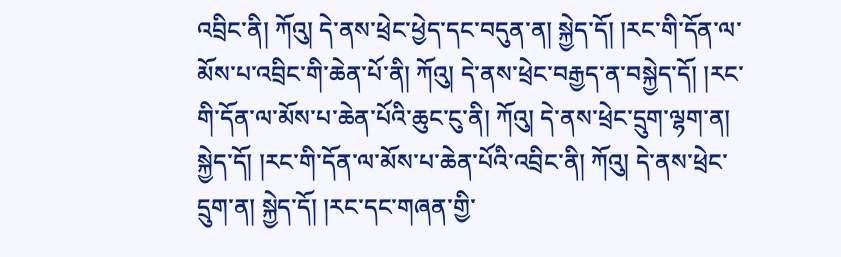འབྲིང་ནི། ཀོའུ། དེ་ནས་ཕྲེང་ཕྱེད་དང་བདུན་ན། སྐྱེད་དོ། །རང་གི་དོན་ལ་མོས་པ་འབྲིང་གི་ཆེན་པོ་ནི། ཀོའུ། དེ་ནས་ཕྲེང་བརྒྱད་ན་བསྐྱེད་དོ། །རང་གི་དོན་ལ་མོས་པ་ཆེན་པོའི་ཆུང་ངུ་ནི། ཀོའུ། དེ་ནས་ཕྲེང་དྲུག་ལྷག་ན། སྐྱེད་དོ། །རང་གི་དོན་ལ་མོས་པ་ཆེན་པོའི་འབྲིང་ནི། ཀོའུ། དེ་ནས་ཕྲེང་དྲུག་ན། སྐྱེད་དོ། །རང་དང་གཞན་གྱི་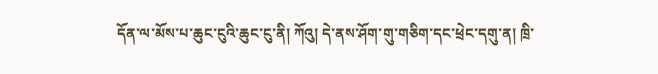དོན་ལ་མོས་པ་ཆུང་ངུའི་ཆུང་ངུ་ནི། ཀོའུ། དེ་ནས་ཤོག་གུ་གཅིག་དང་ཕྲེང་དགུ་ན། ཁྲི་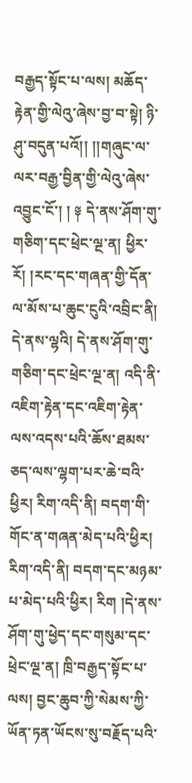བརྒྱད་སྟོང་པ་ལས། མཆོད་རྟེན་གྱི་ལེའུ་ཞེས་བྱ་བ་སྟེ། ཉི་ཤུ་བདུན་པའོ།། །།གཞུང་ལ་ལར་བརྒྱ་བྱིན་གྱི་ལེའུ་ཞེས་འབྱུང་ངོ་། ། ༈ དེ་ནས་ཤོག་གུ་གཅིག་དང་ཕྲེང་ལྔ་ན། ཕྱིར་རོ། །རང་དང་གཞན་གྱི་དོན་ལ་མོས་པ་ཆུང་ངུའི་འབྲིང་ནི། དེ་ནས་ལྷའི། དེ་ནས་ཤོག་གུ་གཅིག་དང་ཕྲེང་ལྔ་ན། འདི་ནི་འཇིག་རྟེན་དང་འཇིག་རྟེན་ལས་འདས་པའི་ཆོས་ཐམས་ཅད་ལས་ལྷག་པར་ཆེ་བའི་ཕྱིར། རིག་འདི་ནི། བདག་གི་གོང་ན་གཞན་མེད་པའི་ཕྱིར། རིག་འདི་ནི། བདག་དང་མཉམ་པ་མེད་པའི་ཕྱིར། རིག །དེ་ནས་ཤོག་གུ་ཕྱེད་དང་གསུམ་དང་ཕྲེང་ལྔ་ན། ཁྲི་བརྒྱད་སྟོང་པ་ལས། བྱང་ཆུབ་ཀྱི་སེམས་ཀྱི་ཡོན་ཏན་ཡོངས་སུ་བརྗོད་པའི་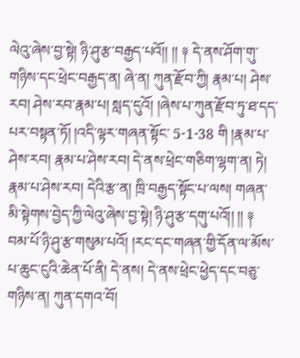ལེའུ་ཞེས་བྱ་སྟེ། ཉི་ཤུ་རྩ་བརྒྱད་པའོ།། །། ༈ དེ་ནས་ཤོག་གུ་གཉིས་དང་ཕྲེང་བརྒྱད་ན། ཞེ་ན། ཀུན་རྫོབ་ཀྱི། རྣམ་པ། ཤེས་རབ། ཤེས་རབ་རྣམ་པ། སླད་དུའོ། །ཞེས་པ་ཀུན་རྫོབ་ཏུ་ཐ་དད་པར་བསྟན་ཏོ། །འདི་ལྟར་གཞན་སྟོང་ 5-1-38 གི །རྣམ་པ་ཤེས་རབ། རྣམ་པ་ཤེས་རབ། དེ་ནས་ཕྲེང་གཅིག་ལྷག་ན། ཏེ། རྣམ་པ་ཤེས་རབ། དེའི་རྩ་ན། ཁྲི་བརྒྱད་སྟོང་པ་ལས། གཞན་མི་སྟེགས་བྱེད་ཀྱི་ལེའུ་ཞེས་བྱ་སྟེ། ཉི་ཤུ་རྩ་དགུ་པའོ།། །། ༈ བམ་པོ་ཉི་ཤུ་རྩ་གསུམ་པའོ། །རང་དང་གཞན་གྱི་དོན་ལ་མོས་པ་ཆུང་ངུའི་ཆེན་པོ་ནི། དེ་ནས། དེ་ནས་ཕྲེང་ཕྱེད་དང་བཅུ་གཉིས་ན། ཀུན་དགའ་བོ།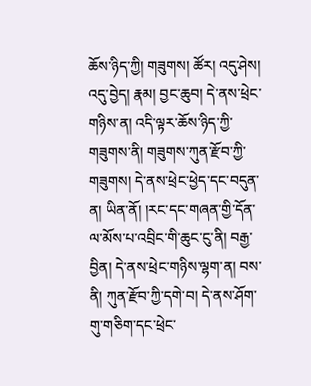ཆོས་ཉིད་ཀྱི། གཟུགས། ཚོར། འདུ་ཤེས། འདུ་བྱེད། རྣམ། བྱང་ཆུབ། དེ་ནས་ཕྲེང་གཉིས་ན། འདི་ལྟར་ཆོས་ཉིད་ཀྱི་གཟུགས་ནི། གཟུགས་ཀུན་རྫོབ་ཀྱི་གཟུགས། དེ་ནས་ཕྲེང་ཕྱེད་དང་བདུན་ན། ཡིན་ནོ། །རང་དང་གཞན་གྱི་དོན་ལ་མོས་པ་འབྲིང་གི་ཆུང་ངུ་ནི། བརྒྱ་བྱིན། དེ་ནས་ཕྲེང་གཉིས་ལྷག་ན། བས་ནི། ཀུན་རྫོབ་ཀྱི་དགེ་བ། དེ་ནས་ཤོག་གུ་གཅིག་དང་ཕྲེང་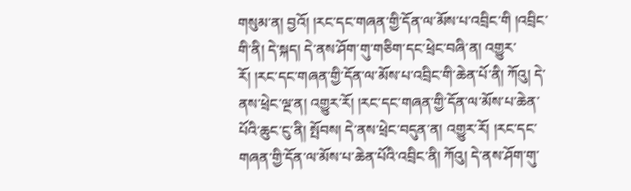གསུམ་ན། བྱའོ། །རང་དང་གཞན་གྱི་དོན་ལ་མོས་པ་འབྲིང་གི །འབྲིང་གི་ནི། དེ་སྐད། དེ་ནས་ཤོག་གུ་གཅིག་དང་ཕྲེང་བཞི་ན། འགྱུར་རོ། །རང་དང་གཞན་གྱི་དོན་ལ་མོས་པ་འབྲིང་གི་ཆེན་པོ་ནི། ཀོའུ། དེ་ནས་ཕྲེང་ལྔ་ན། འགྱུར་རོ། །རང་དང་གཞན་གྱི་དོན་ལ་མོས་པ་ཆེན་པོའི་ཆུང་ངུ་ནི། སྤོབས། དེ་ནས་ཕྲེང་བདུན་ན། འགྱུར་རོ། །རང་དང་གཞན་གྱི་དོན་ལ་མོས་པ་ཆེན་པོའི་འབྲིང་ནི། ཀོའུ། དེ་ནས་ཤོག་གུ་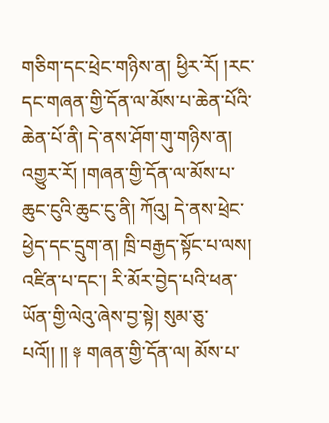གཅིག་དང་ཕྲེང་གཉིས་ན། ཕྱིར་རོ། །རང་དང་གཞན་གྱི་དོན་ལ་མོས་པ་ཆེན་པོའི་ཆེན་པོ་ནི། དེ་ནས་ཤོག་གུ་གཉིས་ན། འགྱུར་རོ། །གཞན་གྱི་དོན་ལ་མོས་པ་ཆུང་ངུའི་ཆུང་ངུ་ནི། ཀོའུ། དེ་ནས་ཕྲེང་ཕྱེད་དང་དྲུག་ན། ཁྲི་བརྒྱད་སྟོང་པ་ལས། འཛིན་པ་དང་། རི་མོར་བྱེད་པའི་ཕན་ཡོན་གྱི་ལེའུ་ཞེས་བྱ་སྟེ། སུམ་ཅུ་པའོ།། །། ༈ གཞན་གྱི་དོན་ལ། མོས་པ་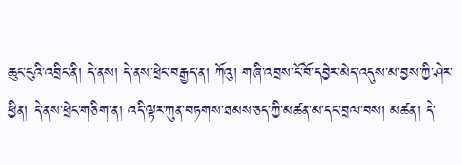ཆུང་ངུའི་འབྲིང་ནི། དེ་ནས། དེ་ནས་ཕྲེང་བརྒྱད་ན། ཀོའུ། གཞི་འབྲས་ངོ་བོ་དབྱེར་མེད་འདུས་མ་བྱས་ཀྱི་ཤེར་ཕྱིན། དེ་ནས་ཕྲེང་གཅིག་ན། འདི་ལྟར་ཀུན་བཏགས་ཐམས་ཅད་ཀྱི་མཚན་མ་དང་བྲལ་བས། མཚན། དེ་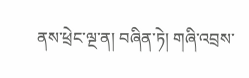ནས་ཕྲེང་ལྔ་ན། བཞིན་ཏེ། གཞི་འབྲས་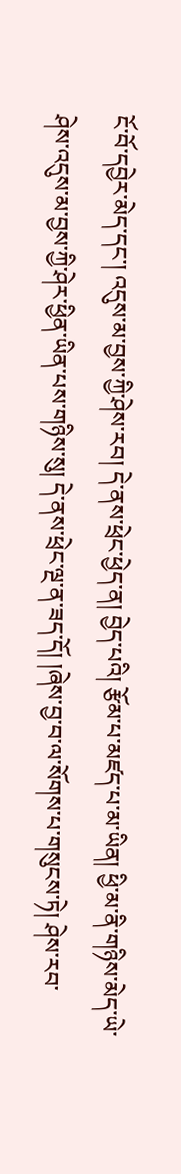ངོ་བོ་དབྱེར་མེད་དང་། འདུས་མ་བྱས་ཀྱི་ཤེས་རབ། དེ་ནས་ཕྲེང་ཕྱེད་ན། བྱེད་པའི། རྩོམ་པ་མཛད་པ་མ་ཡིན། ཕྱི་མ་ནི་གཉིས་མེད་ཡེ་ཤེས་འདུས་མ་བྱས་ཀྱི་ཤེར་ཕྱིན་ཡིན་པས་གཉིས་སུ། དེ་ནས་ཕྲེང་ལྔ་ན་ཟད་དོ། །ཞེས་བྱ་བ་ལ་སོགས་པ་གསུངས་ཏེ། ཤེས་རབ་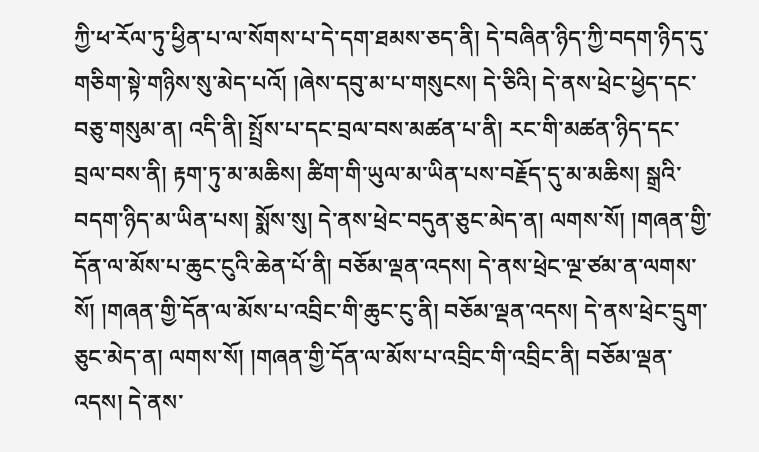ཀྱི་ཕ་རོལ་ཏུ་ཕྱིན་པ་ལ་སོགས་པ་དེ་དག་ཐམས་ཅད་ནི། དེ་བཞིན་ཉིད་ཀྱི་བདག་ཉིད་དུ་གཅིག་སྟེ་གཉིས་སུ་མེད་པའོ། །ཞེས་དབུ་མ་པ་གསུངས། དེ་ཅིའི། དེ་ནས་ཕྲེང་ཕྱེད་དང་བཅུ་གསུམ་ན། འདི་ནི། སྤྲོས་པ་དང་བྲལ་བས་མཚན་པ་ནི། རང་གི་མཚན་ཉིད་དང་བྲལ་བས་ནི། རྟག་ཏུ་མ་མཆིས། ཚིག་གི་ཡུལ་མ་ཡིན་པས་བརྗོད་དུ་མ་མཆིས། སྒྲའི་བདག་ཉིད་མ་ཡིན་པས། སྨོས་སུ། དེ་ནས་ཕྲེང་བདུན་ཅུང་མེད་ན། ལགས་སོ། །གཞན་གྱི་དོན་ལ་མོས་པ་ཆུང་ངུའི་ཆེན་པོ་ནི། བཅོམ་ལྡན་འདས། དེ་ནས་ཕྲེང་ལྔ་ཙམ་ན་ལགས་སོ། །གཞན་གྱི་དོན་ལ་མོས་པ་འབྲིང་གི་ཆུང་ངུ་ནི། བཅོམ་ལྡན་འདས། དེ་ནས་ཕྲེང་དྲུག་ཅུང་མེད་ན། ལགས་སོ། །གཞན་གྱི་དོན་ལ་མོས་པ་འབྲིང་གི་འབྲིང་ནི། བཅོམ་ལྡན་འདས། དེ་ནས་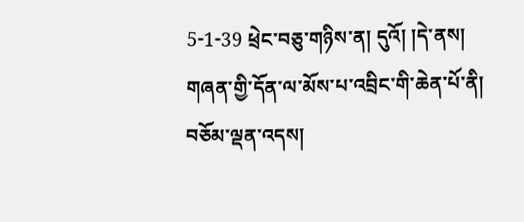5-1-39 ཕྲེང་བཅུ་གཉིས་ན། དུའོ། །དེ་ནས། གཞན་གྱི་དོན་ལ་མོས་པ་འབྲིང་གི་ཆེན་པོ་ནི། བཅོམ་ལྡན་འདས།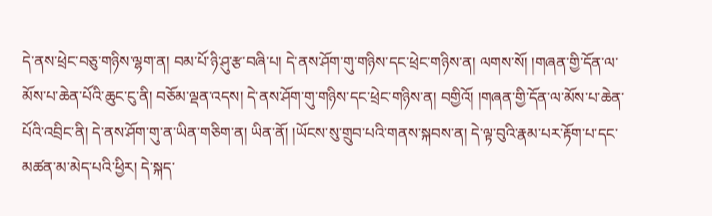དེ་ནས་ཕྲེང་བཅུ་གཉིས་ལྷག་ན། བམ་པོ་ཉི་ཤུ་རྩ་བཞི་པ། དེ་ནས་ཤོག་གུ་གཉིས་དང་ཕྲེང་གཉིས་ན། ལགས་སོ། །གཞན་གྱི་དོན་ལ་མོས་པ་ཆེན་པོའི་ཆུང་ངུ་ནི། བཅོམ་ལྡན་འདས། དེ་ནས་ཤོག་གུ་གཉིས་དང་ཕྲེང་གཉིས་ན། བགྱིའོ། །གཞན་གྱི་དོན་ལ་མོས་པ་ཆེན་པོའི་འབྲིང་ནི། དེ་ནས་ཤོག་གུ་ན་ཡིན་གཅིག་ན། ཡིན་ནོ། །ཡོངས་སུ་གྲུབ་པའི་གནས་སྐབས་ན། དེ་ལྟ་བུའི་རྣམ་པར་རྟོག་པ་དང་མཚན་མ་མེད་པའི་ཕྱིར། དེ་སྐད་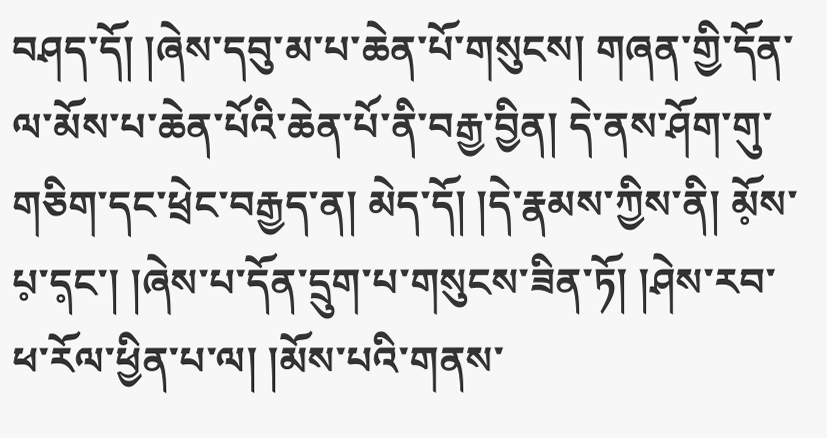བཤད་དོ། །ཞེས་དབུ་མ་པ་ཆེན་པོ་གསུངས། གཞན་གྱི་དོན་ལ་མོས་པ་ཆེན་པོའི་ཆེན་པོ་ནི་བརྒྱ་བྱིན། དེ་ནས་ཤོག་གུ་གཅིག་དང་ཕྲེང་བརྒྱད་ན། མེད་དོ། །དེ་རྣམས་ཀྱིས་ནི། མོ༷ས་པ༷་ད༷ང་། །ཞེས་པ་དོན་དྲུག་པ་གསུངས་ཟིན་ཏོ། །ཤེས་རབ་ཕ་རོལ་ཕྱིན་པ་ལ། །མོས་པའི་གནས་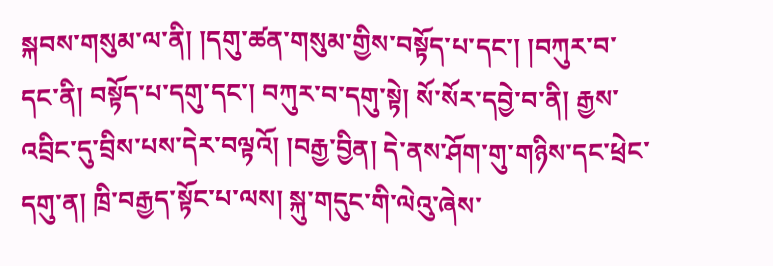སྐབས་གསུམ་ལ་ནི། །དགུ་ཚན་གསུམ་གྱིས་བསྟོད་པ་དང་། །བཀུར་བ་དང་ནི། བསྟོད་པ་དགུ་དང་། བཀུར་བ་དགུ་སྟེ། སོ་སོར་དབྱེ་བ་ནི། རྒྱས་འབྲིང་དུ་བྲིས་པས་དེར་བལྟའོ། །བརྒྱ་བྱིན། དེ་ནས་ཤོག་གུ་གཉིས་དང་ཕྲེང་དགུ་ན། ཁྲི་བརྒྱད་སྟོང་པ་ལས། སྐུ་གདུང་གི་ལེའུ་ཞེས་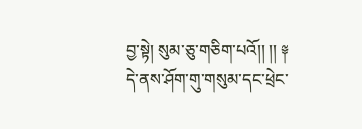བྱ་སྟེ། སུམ་ཅུ་གཅིག་པའོ།། །། ༈ དེ་ནས་ཤོག་གུ་གསུམ་དང་ཕྲེང་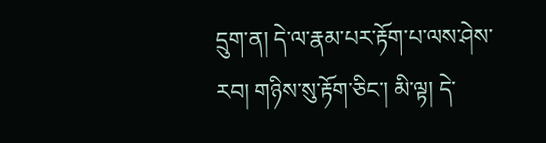དྲུག་ན། དེ་ལ་རྣམ་པར་རྟོག་པ་ལས་ཤེས་རབ། གཉིས་སུ་རྟོག་ཅིང་། མི་ལྟ། དེ་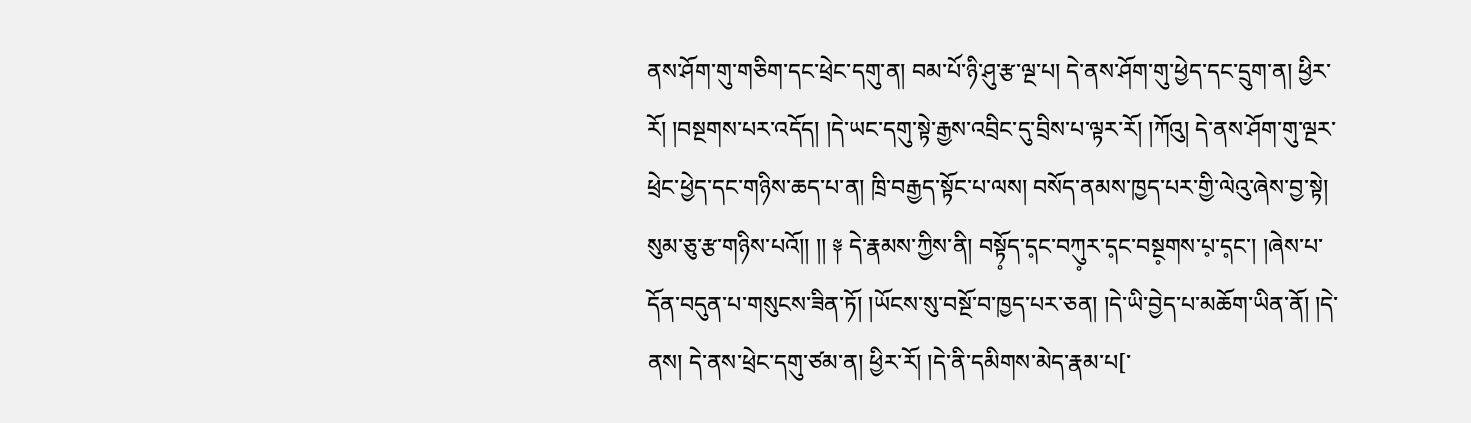ནས་ཤོག་གུ་གཅིག་དང་ཕྲེང་དགུ་ན། བམ་པོ་ཉི་ཤུ་རྩ་ལྔ་པ། དེ་ནས་ཤོག་གུ་ཕྱེད་དང་དྲུག་ན། ཕྱིར་རོ། །བསྔགས་པར་འདོད། །དེ་ཡང་དགུ་སྟེ་རྒྱས་འབྲིང་དུ་བྲིས་པ་ལྟར་རོ། །ཀོའུ། དེ་ནས་ཤོག་གུ་ལྔར་ཕྲེང་ཕྱེད་དང་གཉིས་ཆད་པ་ན། ཁྲི་བརྒྱད་སྟོང་པ་ལས། བསོད་ནམས་ཁྱད་པར་གྱི་ལེའུ་ཞེས་བྱ་སྟེ། སུམ་ཅུ་རྩ་གཉིས་པའོ།། །། ༈ དེ་རྣམས་ཀྱིས་ནི། བསྟོ༷ད་ད༷ང་བཀུ༷ར་ད༷ང་བསྔ༷གས་པ༷་ད༷ང་། །ཞེས་པ་དོན་བདུན་པ་གསུངས་ཟིན་ཏོ། །ཡོངས་སུ་བསྔོ་བ་ཁྱད་པར་ཅན། །དེ་ཡི་བྱེད་པ་མཆོག་ཡིན་ནོ། །དེ་ནས། དེ་ནས་ཕྲེང་དགུ་ཙམ་ན། ཕྱིར་རོ། །དེ་ནི་དམིགས་མེད་རྣམ་པ[་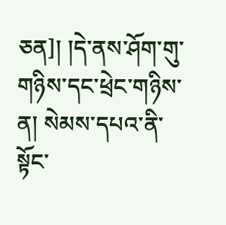ཅན]། །དེ་ནས་ཤོག་གུ་གཉིས་དང་ཕྲེང་གཉིས་ན། སེམས་དཔའ་ནི་སྟོང་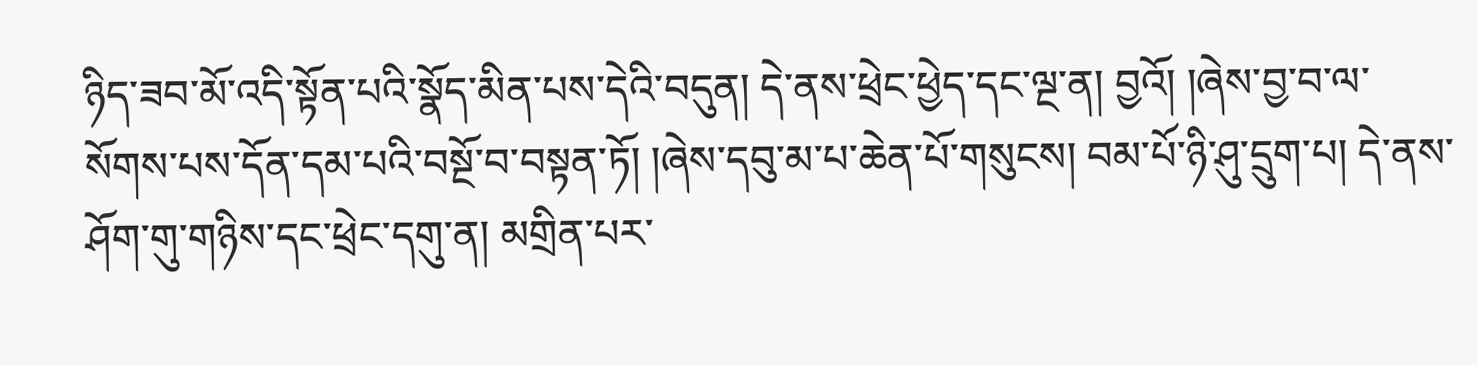ཉིད་ཟབ་མོ་འདི་སྟོན་པའི་སྣོད་མིན་པས་དེའི་བདུན། དེ་ནས་ཕྲེང་ཕྱེད་དང་ལྔ་ན། བྱའོ། །ཞེས་བྱ་བ་ལ་སོགས་པས་དོན་དམ་པའི་བསྔོ་བ་བསྟན་ཏོ། །ཞེས་དབུ་མ་པ་ཆེན་པོ་གསུངས། བམ་པོ་ཉི་ཤུ་དྲུག་པ། དེ་ནས་ཤོག་གུ་གཉིས་དང་ཕྲེང་དགུ་ན། མགྲིན་པར་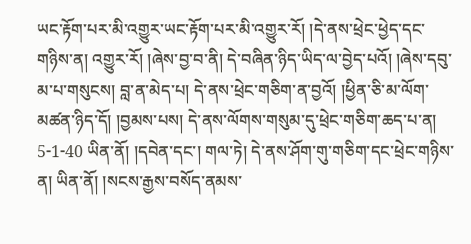ཡང་རྟོག་པར་མི་འགྱུར་ཡང་རྟོག་པར་མི་འགྱུར་རོ། །དེ་ནས་ཕྲེང་ཕྱེད་དང་གཉིས་ན། འགྱུར་རོ། །ཞེས་བྱ་བ་ནི། དེ་བཞིན་ཉིད་ཡིད་ལ་བྱེད་པའོ། །ཞེས་དབུ་མ་པ་གསུངས། བླ་ན་མེད་པ། དེ་ནས་ཕྲེང་གཅིག་ན་བྱའོ། །ཕྱིན་ཅི་མ་ལོག་མཚན་ཉིད་དོ། །བྱམས་པས། དེ་ནས་ལོགས་གསུམ་དུ་ཕྲེང་གཅིག་ཆད་པ་ན། 5-1-40 ཡིན་ནོ། །དབེན་དང་། གལ་ཏེ། དེ་ནས་ཤོག་གུ་གཅིག་དང་ཕྲེང་གཉིས་ན། ཡིན་ནོ། །སངས་རྒྱས་བསོད་ནམས་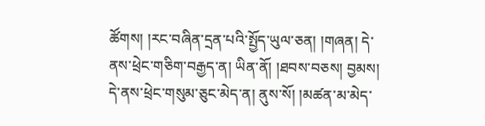ཚོགས། །རང་བཞིན་དྲན་པའི་སྤྱོད་ཡུལ་ཅན། །གཞན། དེ་ནས་ཕྲེང་གཅིག་བརྒྱད་ན། ཡིན་ནོ། །ཐབས་བཅས། བྱམས། དེ་ནས་ཕྲེང་གསུམ་ཅུང་མེད་ན། ནུས་སོ། །མཚན་མ་མེད་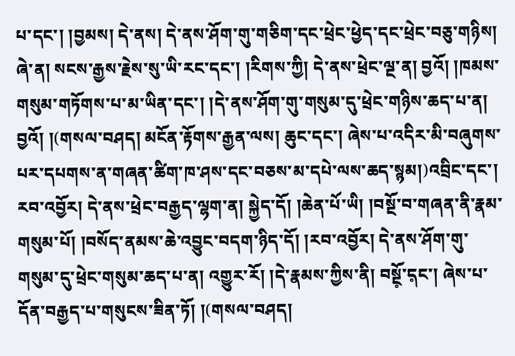པ་དང་། །བྱམས། དེ་ནས། དེ་ནས་ཤོག་གུ་གཅིག་དང་ཕྲེང་ཕྱེད་དང་ཕྲེང་བཅུ་གཉིས། ཞེ་ན། སངས་རྒྱས་རྗེས་སུ་ཡི་རང་དང་། །རིགས་ཀྱི། དེ་ནས་ཕྲེང་ལྔ་ན། བྱའོ། །ཁམས་གསུམ་གཏོགས་པ་མ་ཡིན་དང་། །དེ་ནས་ཤོག་གུ་གསུམ་དུ་ཕྲེང་གཉིས་ཆད་པ་ན། བྱའོ། །(གསལ་བཤད། མངོན་རྟོགས་རྒྱན་ལས། ཆུང་དང་། ཞེས་པ་འདིར་མི་བཞུགས་པར་དཔགས་ན་གཞན་ཚིག་ཁ་ཤས་དང་བཅས་མ་དཔེ་ལས་ཆད་སྙམ།)འབྲིང་དང་། རབ་འབྱོར། དེ་ནས་ཕྲེང་བརྒྱད་ལྷག་ན། སྐྱེད་དོ། །ཆེན་པོ་ཡི། །བསྔོ་བ་གཞན་ནི་རྣམ་གསུམ་པོ། །བསོད་ནམས་ཆེ་འབྱུང་བདག་ཉིད་དོ། །རབ་འབྱོར། དེ་ནས་ཤོག་གུ་གསུམ་དུ་ཕྲེང་གསུམ་ཆད་པ་ན། འགྱུར་རོ། །དེ་རྣམས་ཀྱིས་ནི། བསྔོ༷་ད༷ང་། ཞེས་པ་དོན་བརྒྱད་པ་གསུངས་ཟིན་ཏོ། །(གསལ་བཤད།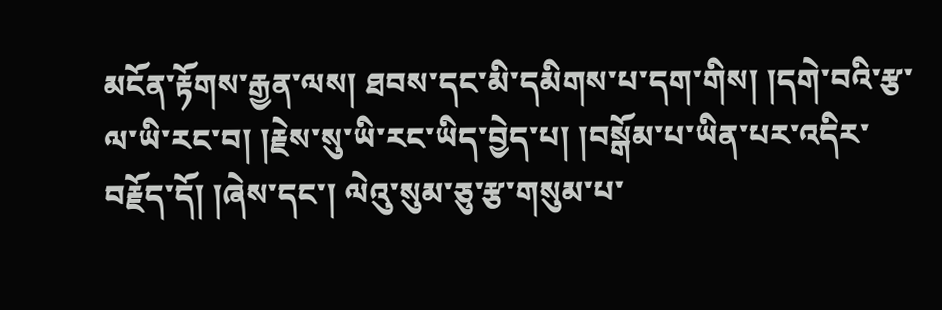མངོན་རྟོགས་རྒྱན་ལས། ཐབས་དང་མི་དམིགས་པ་དག་གིས། །དགེ་བའི་རྩ་ལ་ཡི་རང་བ། །རྗེས་སུ་ཡི་རང་ཡིད་བྱེད་པ། །བསྒོམ་པ་ཡིན་པར་འདིར་བརྗོད་དོ། །ཞེས་དང་། ལེའུ་སུམ་ཅུ་རྩ་གསུམ་པ་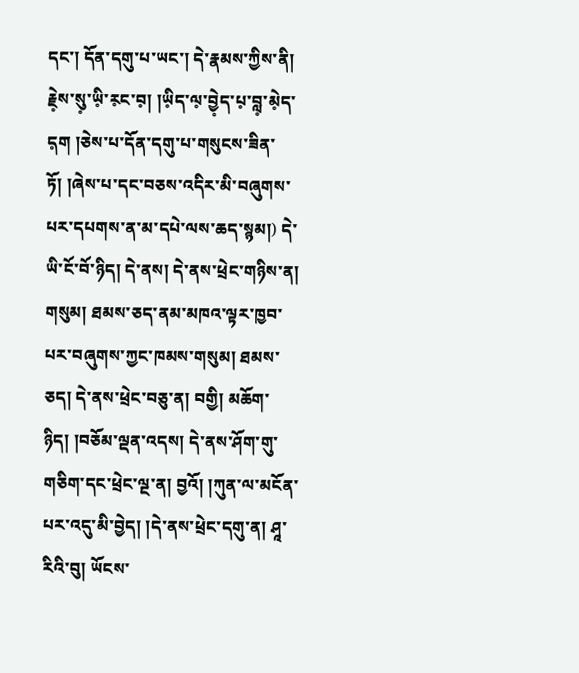དང་། དོན་དགུ་པ་ཡང་། དེ་རྣམས་ཀྱིས་ནི། རྗེ༷ས་སུ༷་ཡི༷་ར༷ང་བ༷། །ཡི༷ད་ལ༷་བྱེ༷ད་པ༷་བླ༷་མེ༷ད་ད༷ག །ཅེས་པ་དོན་དགུ་པ་གསུངས་ཟིན་ཏོ། །ཞེས་པ་དང་བཅས་འདིར་མི་བཞུགས་པར་དཔགས་ན་མ་དཔེ་ལས་ཆད་སྙམ།) དེ་ཡི་ངོ་བོ་ཉིད། དེ་ནས། དེ་ནས་ཕྲེང་གཉིས་ན། གསུམ། ཐམས་ཅད་ནམ་མཁའ་ལྟར་ཁྱབ་པར་བཞུགས་ཀྱང་ཁམས་གསུམ། ཐམས་ཅད། དེ་ནས་ཕྲེང་བཅུ་ན། བགྱི། མཆོག་ཉིད། །བཅོམ་ལྡན་འདས། དེ་ནས་ཤོག་གུ་གཅིག་དང་ཕྲེང་ལྔ་ན། བྱའོ། །ཀུན་ལ་མངོན་པར་འདུ་མི་བྱེད། །དེ་ནས་ཕྲེང་དགུ་ན། ཤཱ་རིའི་བུ། ཡོངས་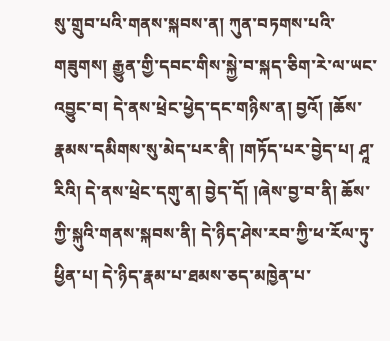སུ་གྲུབ་པའི་གནས་སྐབས་ན། ཀུན་བཏགས་པའི་གཟུགས། རྒྱུན་གྱི་དབང་གིས་སྐྱེ་བ་སྐད་ཅིག་རེ་ལ་ཡང་འབྱུང་བ། དེ་ནས་ཕྲེང་ཕྱེད་དང་གཉིས་ན། བྱའོ། །ཆོས་རྣམས་དམིགས་སུ་མེད་པར་ནི། །གཏོད་པར་བྱེད་པ། ཤཱ་རིའི། དེ་ནས་ཕྲེང་དགུ་ན། བྱེད་དོ། །ཞེས་བྱ་བ་ནི། ཆོས་ཀྱི་སྐུའི་གནས་སྐབས་ནི། དེ་ཉིད་ཤེས་རབ་ཀྱི་ཕ་རོལ་ཏུ་ཕྱིན་པ། དེ་ཉིད་རྣམ་པ་ཐམས་ཅད་མཁྱེན་པ་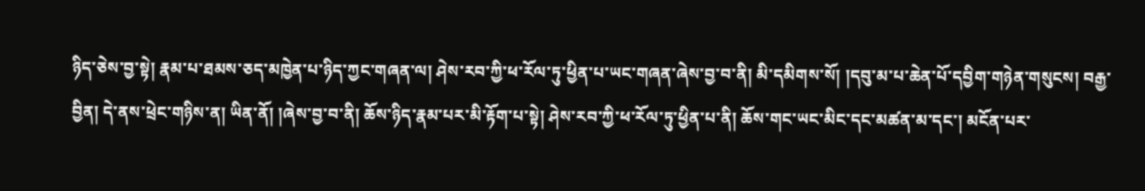ཉིད་ཅེས་བྱ་སྟེ། རྣམ་པ་ཐམས་ཅད་མཁྱེན་པ་ཉིད་ཀྱང་གཞན་ལ། ཤེས་རབ་ཀྱི་ཕ་རོལ་ཏུ་ཕྱིན་པ་ཡང་གཞན་ཞེས་བྱ་བ་ནི། མི་དམིགས་སོ། །དབུ་མ་པ་ཆེན་པོ་དབྱིག་གཉེན་གསུངས། བརྒྱ་བྱིན། དེ་ནས་ཕྲེང་གཉིས་ན། ཡིན་ནོ། །ཞེས་བྱ་བ་ནི། ཆོས་ཉིད་རྣམ་པར་མི་རྟོག་པ་སྟེ། ཤེས་རབ་ཀྱི་ཕ་རོལ་ཏུ་ཕྱིན་པ་ནི། ཆོས་གང་ཡང་མིང་དང་མཚན་མ་དང་། མངོན་པར་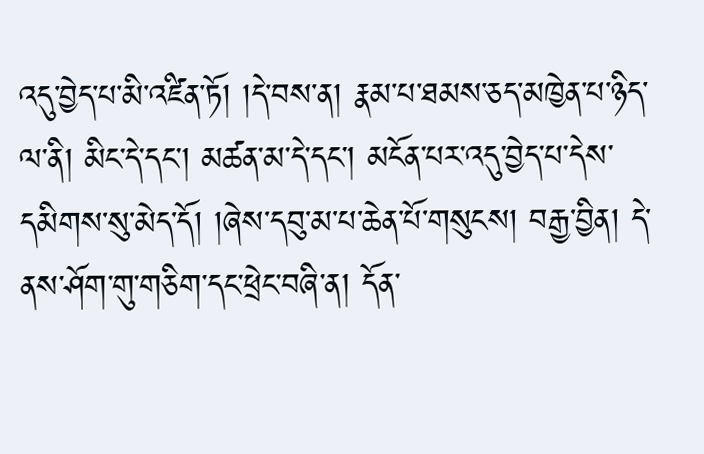འདུ་བྱེད་པ་མི་འཛིན་ཏོ། །དེ་བས་ན། རྣམ་པ་ཐམས་ཅད་མཁྱེན་པ་ཉིད་ལ་ནི། མིང་དེ་དང་། མཚན་མ་དེ་དང་། མངོན་པར་འདུ་བྱེད་པ་དེས་དམིགས་སུ་མེད་དོ། །ཞེས་དབུ་མ་པ་ཆེན་པོ་གསུངས། བརྒྱ་བྱིན། དེ་ནས་ཤོག་གུ་གཅིག་དང་ཕྲེང་བཞི་ན། དོན་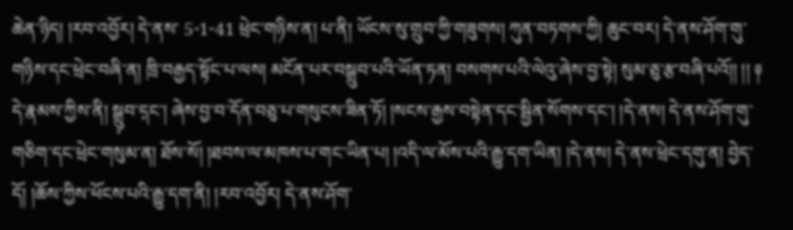ཆེན་ཉིད། །རབ་འབྱོར། དེ་ནས་ 5-1-41 ཕྲེང་གཉིས་ན། པ་ནི། ཡོངས་སུ་གྲུབ་ཀྱི་གཟུགས། ཀུན་བཏགས་ཀྱི། ཆུང་བར། དེ་ནས་ཤོག་གུ་གཉིས་དང་ཕྲེང་བཞི་ན། ཁྲི་བརྒྱད་སྟོང་པ་ལས། མངོན་པར་བསྒྲུབ་པའི་ཡོན་ཏན། བསགས་པའི་ལེའུ་ཞེས་བྱ་སྟེ། སུམ་ཅུ་རྩ་བཞི་པའོ།། །། ༈ དེ་རྣམས་ཀྱིས་ནི། སྒྲུ༷བ་ད༷ང་། ཞེས་བྱ་བ་དོན་བཅུ་པ་གསུངས་ཟིན་ཏོ། །སངས་རྒྱས་བསྟེན་དང་སྦྱིན་སོགས་དང་། །དེ་ནས། དེ་ནས་ཤོག་གུ་གཅིག་དང་ཕྲེང་གསུམ་ན། ཐོས་སོ། །ཐབས་ལ་མཁས་པ་གང་ཡིན་པ། །འདི་ལ་མོས་པའི་རྒྱུ་དག་ཡིན། །དེ་ནས། དེ་ནས་ཕྲེང་དགུ་ན། བྱེད་དོ། །ཆོས་ཀྱིས་ཕོངས་པའི་རྒྱུ་དག་ནི། །རབ་འབྱོར། དེ་ནས་ཤོག་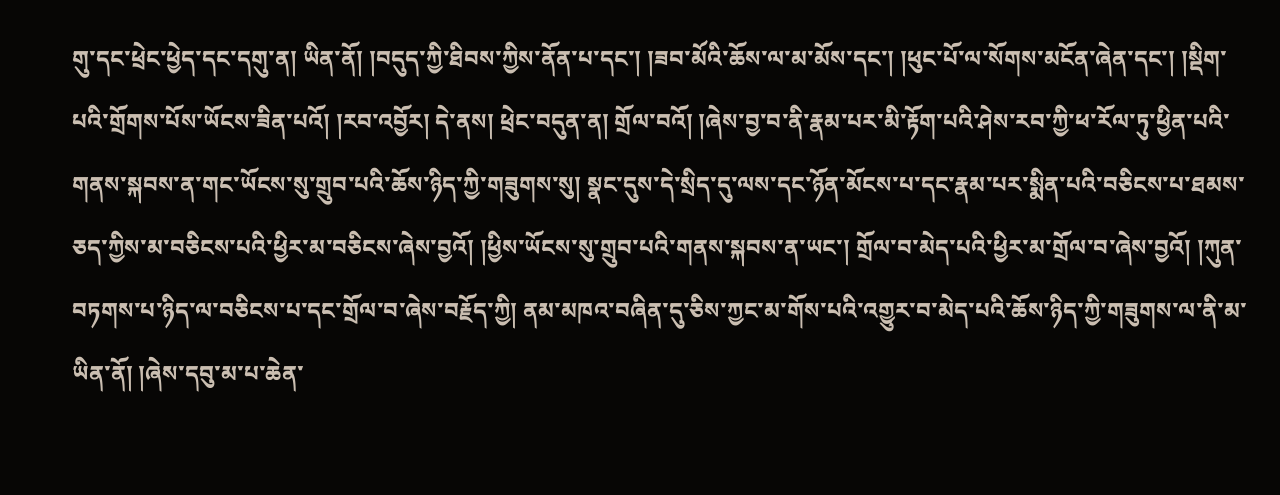གུ་དང་ཕྲེང་ཕྱེད་དང་དགུ་ན། ཡིན་ནོ། །བདུད་ཀྱི་ཐིབས་ཀྱིས་ནོན་པ་དང་། །ཟབ་མོའི་ཆོས་ལ་མ་མོས་དང་། །ཕུང་པོ་ལ་སོགས་མངོན་ཞེན་དང་། །སྡིག་པའི་གྲོགས་པོས་ཡོངས་ཟིན་པའོ། །རབ་འབྱོར། དེ་ནས། ཕྲེང་བདུན་ན། གྲོལ་བའོ། །ཞེས་བྱ་བ་ནི་རྣམ་པར་མི་རྟོག་པའི་ཤེས་རབ་ཀྱི་ཕ་རོལ་ཏུ་ཕྱིན་པའི་གནས་སྐབས་ན་གང་ཡོངས་སུ་གྲུབ་པའི་ཆོས་ཉིད་ཀྱི་གཟུགས་སུ། སྣང་དུས་དེ་སྲིད་དུ་ལས་དང་ཉོན་མོངས་པ་དང་རྣམ་པར་སྨིན་པའི་བཅིངས་པ་ཐམས་ཅད་ཀྱིས་མ་བཅིངས་པའི་ཕྱིར་མ་བཅིངས་ཞེས་བྱའོ། །ཕྱིས་ཡོངས་སུ་གྲུབ་པའི་གནས་སྐབས་ན་ཡང་། གྲོལ་བ་མེད་པའི་ཕྱིར་མ་གྲོལ་བ་ཞེས་བྱའོ། །ཀུན་བཏགས་པ་ཉིད་ལ་བཅིངས་པ་དང་གྲོལ་བ་ཞེས་བརྗོད་ཀྱི། ནམ་མཁའ་བཞིན་དུ་ཅིས་ཀྱང་མ་གོས་པའི་འགྱུར་བ་མེད་པའི་ཆོས་ཉིད་ཀྱི་གཟུགས་ལ་ནི་མ་ཡིན་ནོ། །ཞེས་དབུ་མ་པ་ཆེན་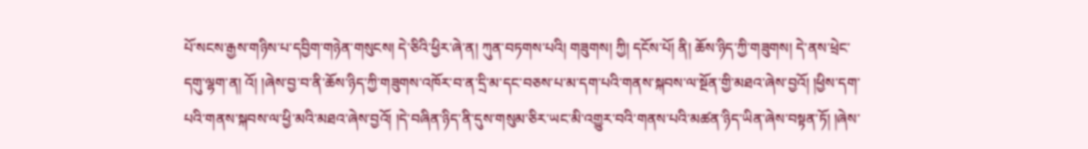པོ་སངས་རྒྱས་གཉིས་པ་དབྱིག་གཉེན་གསུངས། དེ་ཅིའི་ཕྱིར་ཞེ་ན། ཀུན་བཏགས་པའི། གཟུགས། ཀྱི། དངོས་པོ། ནི། ཆོས་ཉིད་ཀྱི་གཟུགས། དེ་ནས་ཕྲེང་དགུ་ལྷག་ན། འོ། །ཞེས་བྱ་བ་ནི་ཆོས་ཉིད་ཀྱི་གཟུགས་འཁོར་བ་ན་དྲི་མ་དང་བཅས་པ་མ་དག་པའི་གནས་སྐབས་ལ་སྔོན་གྱི་མཐའ་ཞེས་བྱའོ། །ཕྱིས་དག་པའི་གནས་སྐབས་ལ་ཕྱི་མའི་མཐའ་ཞེས་བྱའོ། །དེ་བཞིན་ཉིད་ནི་དུས་གསུམ་ཅིར་ཡང་མི་འགྱུར་བའི་གནས་པའི་མཚན་ཉིད་ཡིན་ཞེས་བསྟན་ཏོ། །ཞེས་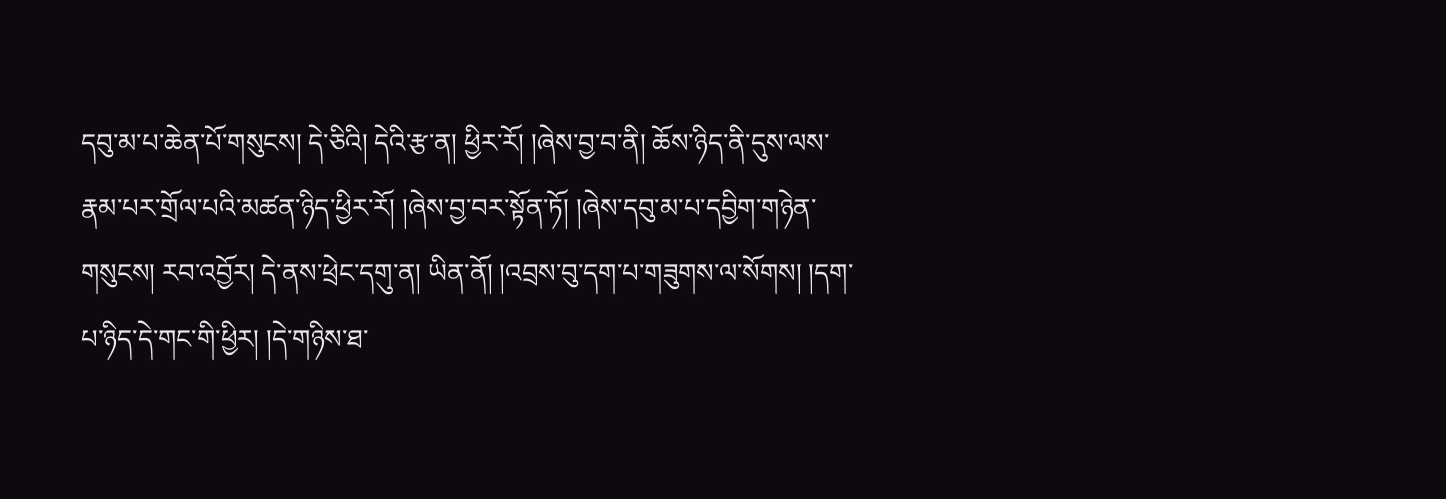དབུ་མ་པ་ཆེན་པོ་གསུངས། དེ་ཅིའི། དེའི་རྩ་ན། ཕྱིར་རོ། །ཞེས་བྱ་བ་ནི། ཆོས་ཉིད་ནི་དུས་ལས་རྣམ་པར་གྲོལ་པའི་མཚན་ཉིད་ཕྱིར་རོ། །ཞེས་བྱ་བར་སྟོན་ཏོ། །ཞེས་དབུ་མ་པ་དབྱིག་གཉེན་གསུངས། རབ་འབྱོར། དེ་ནས་ཕྲེང་དགུ་ན། ཡིན་ནོ། །འབྲས་བུ་དག་པ་གཟུགས་ལ་སོགས། །དག་པ་ཉིད་དེ་གང་གི་ཕྱིར། །དེ་གཉིས་ཐ་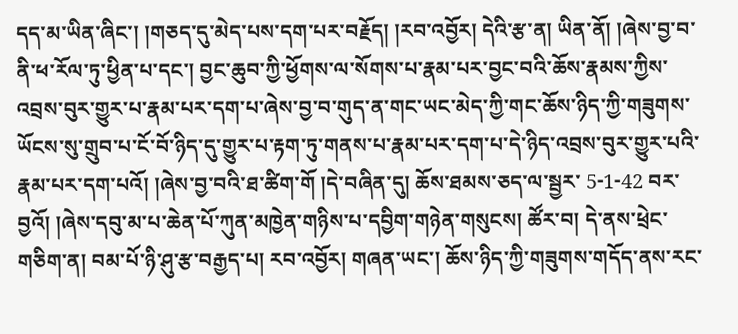དད་མ་ཡིན་ཞིང་། །གཅད་དུ་མེད་པས་དག་པར་བརྗོད། །རབ་འབྱོར། དེའི་རྩ་ན། ཡིན་ནོ། །ཞེས་བྱ་བ་ནི་ཕ་རོལ་ཏུ་ཕྱིན་པ་དང་། བྱང་ཆུབ་ཀྱི་ཕྱོགས་ལ་སོགས་པ་རྣམ་པར་བྱང་བའི་ཆོས་རྣམས་ཀྱིས་འབྲས་བུར་གྱུར་པ་རྣམ་པར་དག་པ་ཞེས་བྱ་བ་གུད་ན་གང་ཡང་མེད་ཀྱི་གང་ཆོས་ཉིད་ཀྱི་གཟུགས་ཡོངས་སུ་གྲུབ་པ་ངོ་བོ་ཉིད་དུ་གྱུར་པ་རྟག་ཏུ་གནས་པ་རྣམ་པར་དག་པ་དེ་ཉིད་འབྲས་བུར་གྱུར་པའི་རྣམ་པར་དག་པའོ། །ཞེས་བྱ་བའི་ཐ་ཚིག་གོ །དེ་བཞིན་དུ། ཆོས་ཐམས་ཅད་ལ་སྦྱར་ 5-1-42 བར་བྱའོ། །ཞེས་དབུ་མ་པ་ཆེན་པོ་ཀུན་མཁྱེན་གཉིས་པ་དབྱིག་གཉེན་གསུངས། ཚོར་བ། དེ་ནས་ཕྲེང་གཅིག་ན། བམ་པོ་ཉི་ཤུ་རྩ་བརྒྱད་པ། རབ་འབྱོར། གཞན་ཡང་། ཆོས་ཉིད་ཀྱི་གཟུགས་གདོད་ནས་རང་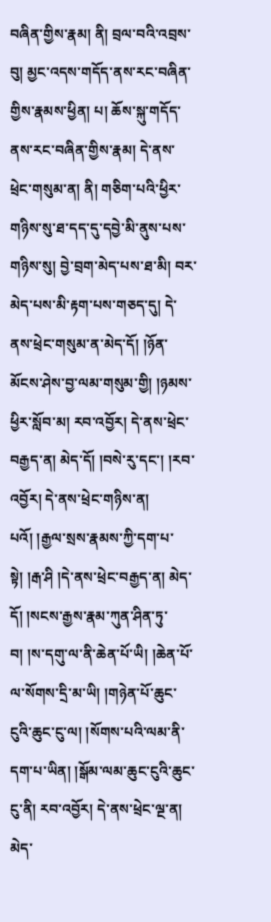བཞིན་གྱིས་རྣམ། ནི། བྲལ་བའི་འབྲས་བུ། མྱང་འདས་གདོད་ནས་རང་བཞིན་གྱིས་རྣམས་ཕྱིན། པ། ཆོས་སྐུ་གདོད་ནས་རང་བཞིན་གྱིས་རྣམ། དེ་ནས་ཕྲེང་གསུམ་ན། ནི། གཅིག་པའི་ཕྱིར་གཉིས་སུ་ཐ་དད་དུ་དབྱེ་མི་ནུས་པས་གཉིས་སུ། བྱེ་བྲག་མེད་པས་ཐ་མི། བར་མེད་པས་མི་རྟག་པས་གཅད་དུ། དེ་ནས་ཕྲེང་གསུམ་ན་མེད་དོ། །ཉོན་མོངས་ཤེས་བྱ་ལམ་གསུམ་གྱི། །ཉམས་ཕྱིར་སློབ་མ། རབ་འབྱོར། དེ་ནས་ཕྲེང་བརྒྱད་ན། མེད་དོ། །བསེ་རུ་དང་། །རབ་འབྱོར། དེ་ནས་ཕྲེང་གཉིས་ན། པའོ། །རྒྱལ་སྲས་རྣམས་ཀྱི་དག་པ་སྟེ། །རྒ་ཤི །དེ་ནས་ཕྲེང་བརྒྱད་ན། མེད་དོ། །སངས་རྒྱས་རྣམ་ཀུན་ཤིན་ཏུ་བ། །ས་དགུ་ལ་ནི་ཆེན་པོ་ཡི། །ཆེན་པོ་ལ་སོགས་དྲི་མ་ཡི། །གཉེན་པོ་ཆུང་ངུའི་ཆུང་ངུ་ལ། །སོགས་པའི་ལམ་ནི་དག་པ་ཡིན། །སྒོམ་ལམ་ཆུང་ངུའི་ཆུང་ངུ་ནི། རབ་འབྱོར། དེ་ནས་ཕྲེང་ལྔ་ན། མེད་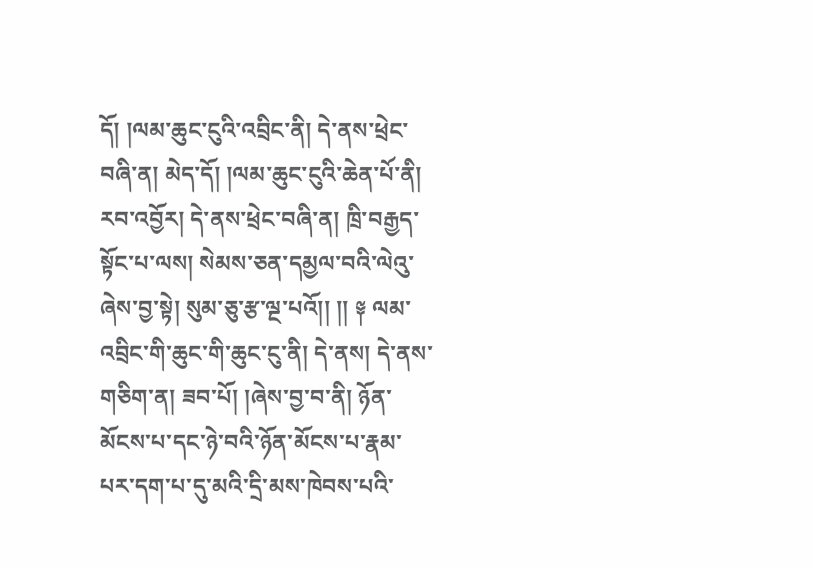དོ། །ལམ་ཆུང་ངུའི་འབྲིང་ནི། དེ་ནས་ཕྲེང་བཞི་ན། མེད་དོ། །ལམ་ཆུང་ངུའི་ཆེན་པོ་ནི། རབ་འབྱོར། དེ་ནས་ཕྲེང་བཞི་ན། ཁྲི་བརྒྱད་སྟོང་པ་ལས། སེམས་ཅན་དམྱལ་བའི་ལེའུ་ཞེས་བྱ་སྟེ། སུམ་ཅུ་རྩ་ལྔ་པའོ།། །། ༈ ལམ་འབྲིང་གི་ཆུང་གི་ཆུང་ངུ་ནི། དེ་ནས། དེ་ནས་གཅིག་ན། ཟབ་པོ། །ཞེས་བྱ་བ་ནི། ཉོན་མོངས་པ་དང་ཉེ་བའི་ཉོན་མོངས་པ་རྣམ་པར་དག་པ་དུ་མའི་དྲི་མས་ཁེབས་པའི་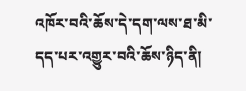འཁོར་བའི་ཆོས་དེ་དག་ལས་ཐ་མི་དད་པར་འགྱུར་བའི་ཆོས་ཉིད་ནི།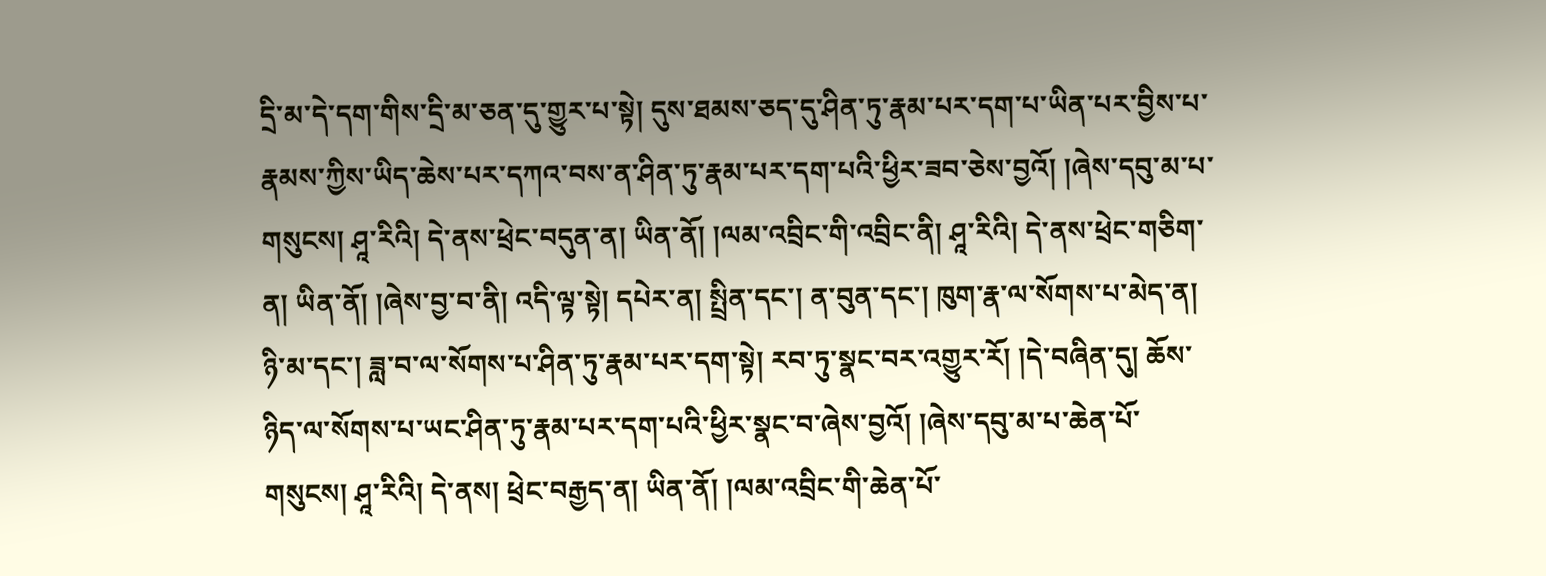དྲི་མ་དེ་དག་གིས་དྲི་མ་ཅན་དུ་གྱུར་པ་སྟེ། དུས་ཐམས་ཅད་དུ་ཤིན་ཏུ་རྣམ་པར་དག་པ་ཡིན་པར་བྱིས་པ་རྣམས་ཀྱིས་ཡིད་ཆེས་པར་དཀའ་བས་ན་ཤིན་ཏུ་རྣམ་པར་དག་པའི་ཕྱིར་ཟབ་ཅེས་བྱའོ། །ཞེས་དབུ་མ་པ་གསུངས། ཤཱ་རིའི། དེ་ནས་ཕྲེང་བདུན་ན། ཡིན་ནོ། །ལམ་འབྲིང་གི་འབྲིང་ནི། ཤཱ་རིའི། དེ་ནས་ཕྲེང་གཅིག་ན། ཡིན་ནོ། །ཞེས་བྱ་བ་ནི། འདི་ལྟ་སྟེ། དཔེར་ན། སྤྲིན་དང་། ན་བུན་དང་། ཁུག་རྣ་ལ་སོགས་པ་མེད་ན། ཉི་མ་དང་། ཟླ་བ་ལ་སོགས་པ་ཤིན་ཏུ་རྣམ་པར་དག་སྟེ། རབ་ཏུ་སྣང་བར་འགྱུར་རོ། །དེ་བཞིན་དུ། ཆོས་ཉིད་ལ་སོགས་པ་ཡང་ཤིན་ཏུ་རྣམ་པར་དག་པའི་ཕྱིར་སྣང་བ་ཞེས་བྱའོ། །ཞེས་དབུ་མ་པ་ཆེན་པོ་གསུངས། ཤཱ་རིའི། དེ་ནས། ཕྲེང་བརྒྱད་ན། ཡིན་ནོ། །ལམ་འབྲིང་གི་ཆེན་པོ་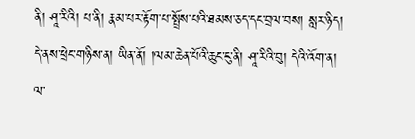ནི། ཤཱ་རིའི། པ་ནི། རྣམ་པར་རྟོག་པ་སྤྲོས་པའི་ཐམས་ཅད་དང་བྲལ་བས། སླར་ཉིད། དེ་ནས་ཕྲེང་གཉིས་ན། ཡིན་ནོ། །ལམ་ཆེན་པོའི་ཆུང་ངུ་ནི། ཤཱ་རིའི་བུ། དེའི་འོག་ན། ལ་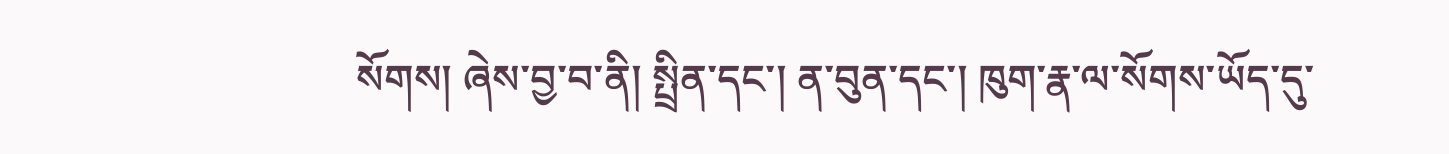སོགས། ཞེས་བྱ་བ་ནི། སྤྲིན་དང་། ན་བུན་དང་། ཁུག་རྣ་ལ་སོགས་ཡོད་དུ་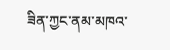ཟིན་ཀྱང་ནམ་མཁའ་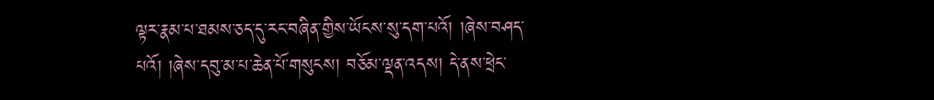ལྟར་རྣམ་པ་ཐམས་ཅད་དུ་རང་བཞིན་གྱིས་ཡོངས་སུ་དག་པའོ། །ཞེས་བཤད་པའོ། །ཞེས་དབུ་མ་པ་ཆེན་པོ་གསུངས། བཅོམ་ལྡན་འདས། དེ་ནས་ཕྲེང་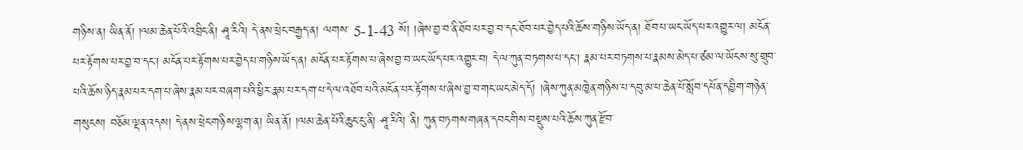གཉིས་ན། ཡིན་ནོ། །ལམ་ཆེན་པོའི་འབྲིང་ནི། ཤཱ་རིའི། དེ་ནས་ཕྲེང་བརྒྱད་ན། ལགས་ 5-1-43 སོ། །ཞེས་བྱ་བ་ནི་ཐོབ་པར་བྱ་བ་དང་ཐོབ་པར་བྱེད་པའི་ཆོས་གཉིས་ཡོད་ན། ཐོབ་པ་ཡང་ཡོད་པར་འགྱུར་ལ། མངོན་པར་རྟོགས་པར་བྱ་བ་དང་། མངོན་པར་རྟོགས་པར་བྱེད་པ་གཉིས་ཡོད་ན། མངོན་པར་རྟོགས་པ་ཞེས་བྱ་བ་ཡང་ཡོད་པར་འགྱུར་བ། དེ་ལ་ཀུན་བཏགས་པ་དང་། རྣམ་པར་བཏགས་པ་རྣམས་མེད་པ་ཙམ་ལ་ཡོངས་སུ་གྲུབ་པའི་ཆོས་ཉིད་རྣམ་པར་དག་པ་ཞེས་རྣམ་པར་བཞག་པའི་ཕྱིར་རྣམ་པར་དག་པ་དེ་ལ་འཐོབ་པའི་མངོན་པར་རྟོགས་པ་ཞེས་བྱ་བ་གང་ཡང་མེད་དོ། །ཞེས་ཀུན་མཁྱེན་གཉིས་པ་དབུ་མ་པ་ཆེན་པོ་སློབ་དཔོན་དབྱིག་གཉེན་གསུངས། བཅོམ་ལྡན་འདས། དེ་ནས་ཕྲེང་གཉིས་ལྷག་ན། ཡིན་ནོ། །ལམ་ཆེན་པོའི་ཆུང་ངུ་ནི། ཤཱ་རིའི། ནི། ཀུན་བཏགས་གཞན་དབང་གིས་བསྡུས་པའི་ཆོས་ཀུན་རྫོབ་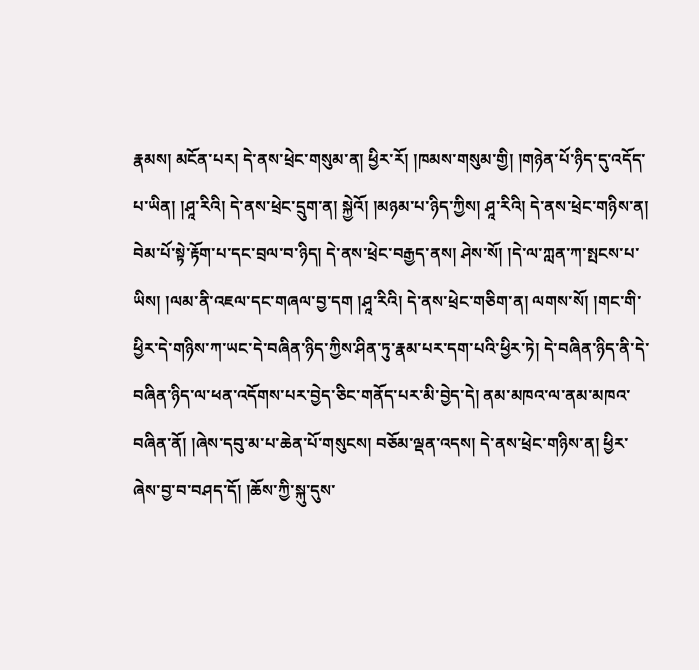རྣམས། མངོན་པར། དེ་ནས་ཕྲེང་གསུམ་ན། ཕྱིར་རོ། །ཁམས་གསུམ་གྱི། །གཉེན་པོ་ཉིད་དུ་འདོད་པ་ཡིན། །ཤཱ་རིའི། དེ་ནས་ཕྲེང་དྲུག་ན། སྐྱེའོ། །མཉམ་པ་ཉིད་ཀྱིས། ཤཱ་རིའི། དེ་ནས་ཕྲེང་གཉིས་ན། བེམ་པོ་སྟེ་རྟོག་པ་དང་བྲལ་བ་ཉིད། དེ་ནས་ཕྲེང་བརྒྱད་ནས། ཤེས་སོ། །དེ་ལ་ཀླན་ཀ་སྤངས་པ་ཡིས། །ལམ་ནི་འཇལ་དང་གཞལ་བྱ་དག །ཤཱ་རིའི། དེ་ནས་ཕྲེང་གཅིག་ན། ལགས་སོ། །གང་གི་ཕྱིར་དེ་གཉིས་ཀ་ཡང་དེ་བཞིན་ཉིད་ཀྱིས་ཤིན་ཏུ་རྣམ་པར་དག་པའི་ཕྱིར་ཏེ། དེ་བཞིན་ཉིད་ནི་དེ་བཞིན་ཉིད་ལ་ཕན་འདོགས་པར་བྱེད་ཅིང་གནོད་པར་མི་བྱེད་དེ། ནམ་མཁའ་ལ་ནམ་མཁའ་བཞིན་ནོ། །ཞེས་དབུ་མ་པ་ཆེན་པོ་གསུངས། བཅོམ་ལྡན་འདས། དེ་ནས་ཕྲེང་གཉིས་ན། ཕྱིར་ཞེས་བྱ་བ་བཤད་དོ། །ཆོས་ཀྱི་སྐུ་དུས་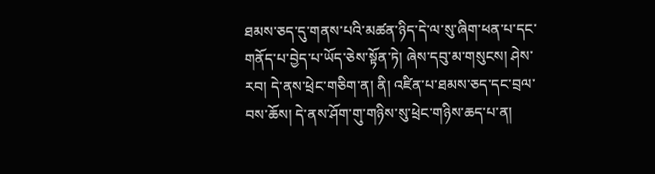ཐམས་ཅད་དུ་གནས་པའི་མཚན་ཉིད་དེ་ལ་སུ་ཞིག་ཕན་པ་དང་གནོད་པ་བྱེད་པ་ཡོད་ཅེས་སྟོན་ཏེ། ཞེས་དབུ་མ་གསུངས། ཤེས་རབ། དེ་ནས་ཕྲེང་གཅིག་ན། ནི། འཛིན་པ་ཐམས་ཅད་དང་བྲལ་བས་ཆོས། དེ་ནས་ཤོག་གུ་གཉིས་སུ་ཕྲེང་གཉིས་ཆད་པ་ན།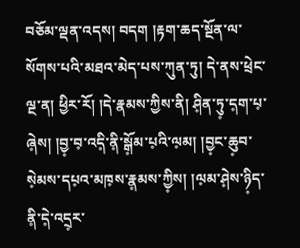བཅོམ་ལྡན་འདས། བདག །རྟག་ཆད་སྔོན་ལ་སོགས་པའི་མཐའ་མེད་པས་ཀུན་ཏུ། དེ་ནས་ཕྲེང་ལྔ་ན། ཕྱིར་རོ། །དེ་རྣམས་ཀྱིས་ནི། ཤི༷ན་ཏུ༷་ད༷ག་པ༷་ཞེ༷ས། །བྱ༷་བ༷་འདི༷་ནི༷་སྒོ༷མ་པ༷འི་ལ༷མ། །བྱ༷ང་ཆུ༷བ་སེ༷མས་དཔ༷འ་མཁ༷ས་རྣ༷མས་ཀྱི༷ས། །ལ༷མ་ཤེ༷ས་ཉི༷ད་ནི༷་དེ༷་འདྲ༷ར་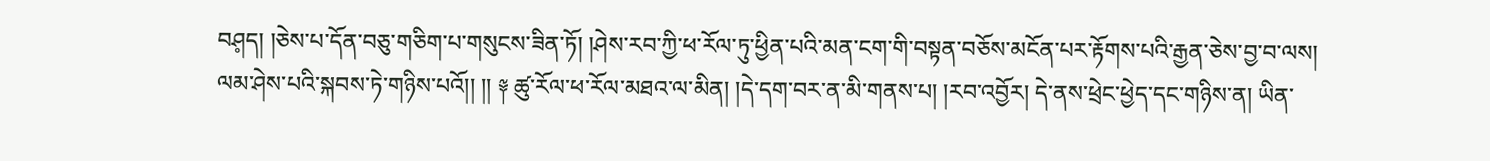བཤ༷ད། །ཅེས་པ་དོན་བཅུ་གཅིག་པ་གསུངས་ཟིན་ཏོ། །ཤེས་རབ་ཀྱི་ཕ་རོལ་ཏུ་ཕྱིན་པའི་མན་ངག་གི་བསྟན་བཅོས་མངོན་པར་རྟོགས་པའི་རྒྱན་ཅེས་བྱ་བ་ལས། ལམ་ཤེས་པའི་སྐབས་ཏེ་གཉིས་པའོ།། །། ༈ ཚུ་རོལ་ཕ་རོལ་མཐའ་ལ་མིན། །དེ་དག་བར་ན་མི་གནས་པ། །རབ་འབྱོར། དེ་ནས་ཕྲེང་ཕྱེད་དང་གཉིས་ན། ཡིན་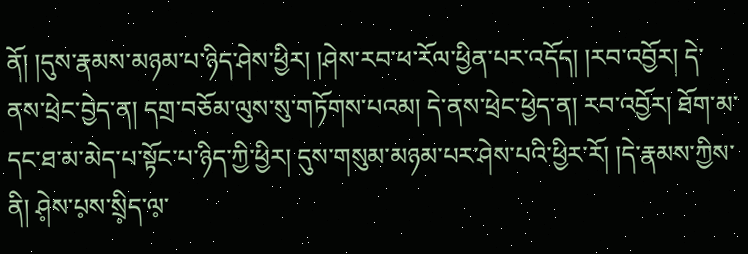ནོ། །དུས་རྣམས་མཉམ་པ་ཉིད་ཤེས་ཕྱིར། །ཤེས་རབ་ཕ་རོལ་ཕྱིན་པར་འདོད། །རབ་འབྱོར། དེ་ནས་ཕྲེང་བྱེད་ན། དགྲ་བཅོམ་ལུས་སུ་གཏོགས་པའམ། དེ་ནས་ཕྲེང་ཕྱེད་ན། རབ་འབྱོར། ཐོག་མ་དང་ཐ་མ་མེད་པ་སྟོང་པ་ཉིད་ཀྱི་ཕྱིར། དུས་གསུམ་མཉམ་པར་ཤེས་པའི་ཕྱིར་རོ། །དེ་རྣམས་ཀྱིས་ནི། ཤེ༷ས་པ༷ས་སྲི༷ད་ལ༷་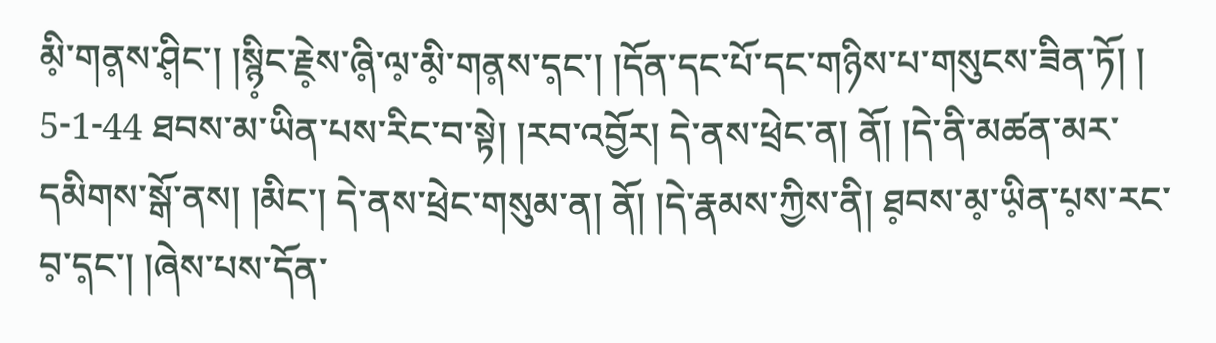མི༷་གན༷ས་ཤི༷ང་། །སྙི༷ང་རྗེ༷ས་ཞི༷་ལ༷་མི༷་གན༷ས་ད༷ང་། །དོན་དང་པོ་དང་གཉིས་པ་གསུངས་ཟིན་ཏོ། ། 5-1-44 ཐབས་མ་ཡིན་པས་རིང་བ་སྟེ། །རབ་འབྱོར། དེ་ནས་ཕྲེང་ན། ནོ། །དེ་ནི་མཚན་མར་དམིགས་སྒོ་ནས། །མིང་། དེ་ནས་ཕྲེང་གསུམ་ན། ནོ། །དེ་རྣམས་ཀྱིས་ནི། ཐ༷བས་མ༷་ཡི༷ན་པ༷ས་རང་བ༷་ད༷ང་། །ཞེས་པས་དོན་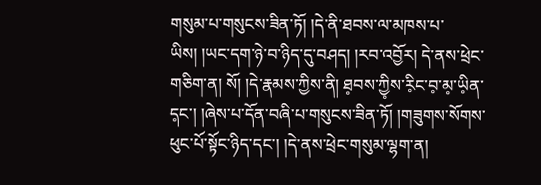གསུམ་པ་གསུངས་ཟིན་ཏོ། །དེ་ནི་ཐབས་ལ་མཁས་པ་ཡིས། །ཡང་དག་ཉེ་བ་ཉིད་དུ་བཤད། །རབ་འབྱོར། དེ་ནས་ཕྲེང་གཅིག་ན། སོ། །དེ་རྣམས་ཀྱིས་ནི། ཐ༷བས་ཀྱི༷ས་རི༷ང་བ༷་མ༷་ཡི༷ན་ད༷ང་། །ཞེས་པ་དོན་བཞི་པ་གསུངས་ཟིན་ཏོ། །གཟུགས་སོགས་ཕུང་པོ་སྟོང་ཉིད་དང་། །དེ་ནས་ཕྲེང་གསུམ་ལྷག་ན།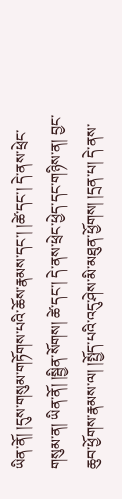ཡིན་ནོ། །དུས་གསུམ་གཏོགས་པའི་ཆོས་རྣམས་དང་། །ཚེ་དང་། དེ་ནས་ཕྲེང་གསུམ་ན། ཡིན་ནོ། །སྦྱིན་སོགས། ཚེ་དང་། དེ་ནས་ཕྲེང་ཕྱེད་དང་གཉིས་ན། བྱང་ཆུབ་ཕྱོགས་རྣམས་ལ། །སྤྱོད་པའི་འདུ་ཤེས་མི་མཐུན་ཕྱོགས། །དྲན་པ། དེ་ནས་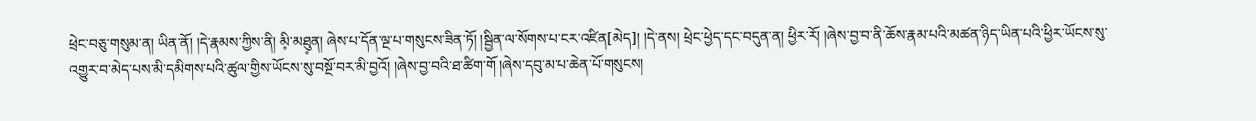ཕྲེང་བཅུ་གསུམ་ན། ཡིན་ནོ། །དེ་རྣམས་ཀྱིས་ནི། མི༷་མཐུ༷ན། ཞེས་པ་དོན་ལྔ་པ་གསུངས་ཟིན་ཏོ། །སྦྱིན་ལ་སོགས་པ་ངར་འཛིན[མེད]། །དེ་ནས། ཕྲེང་ཕྱེད་དང་བདུན་ན། ཕྱིར་རོ། །ཞེས་བྱ་བ་ནི་ཆོས་རྣམ་པའི་མཚན་ཉིད་ཡིན་པའི་ཕྱིར་ཡོངས་སུ་འགྱུར་བ་མེད་པས་མི་དམིགས་པའི་ཚུལ་གྱིས་ཡོངས་སུ་བསྔོ་བར་མི་བྱའོ། །ཞེས་བྱ་བའི་ཐ་ཚིག་གོ །ཞེས་དབུ་མ་པ་ཆེན་པོ་གསུངས།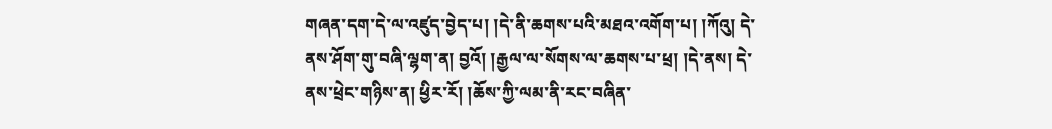གཞན་དག་དེ་ལ་འཛུད་བྱེད་པ། །དེ་ནི་ཆགས་པའི་མཐའ་འགོག་པ། །ཀོའུ། དེ་ནས་ཤོག་གུ་བཞི་ལྷག་ན། བྱའོ། །རྒྱལ་ལ་སོགས་ལ་ཆགས་པ་ཕྲ། །དེ་ནས། དེ་ནས་ཕྲེང་གཉིས་ན། ཕྱིར་རོ། །ཆོས་ཀྱི་ལམ་ནི་རང་བཞིན་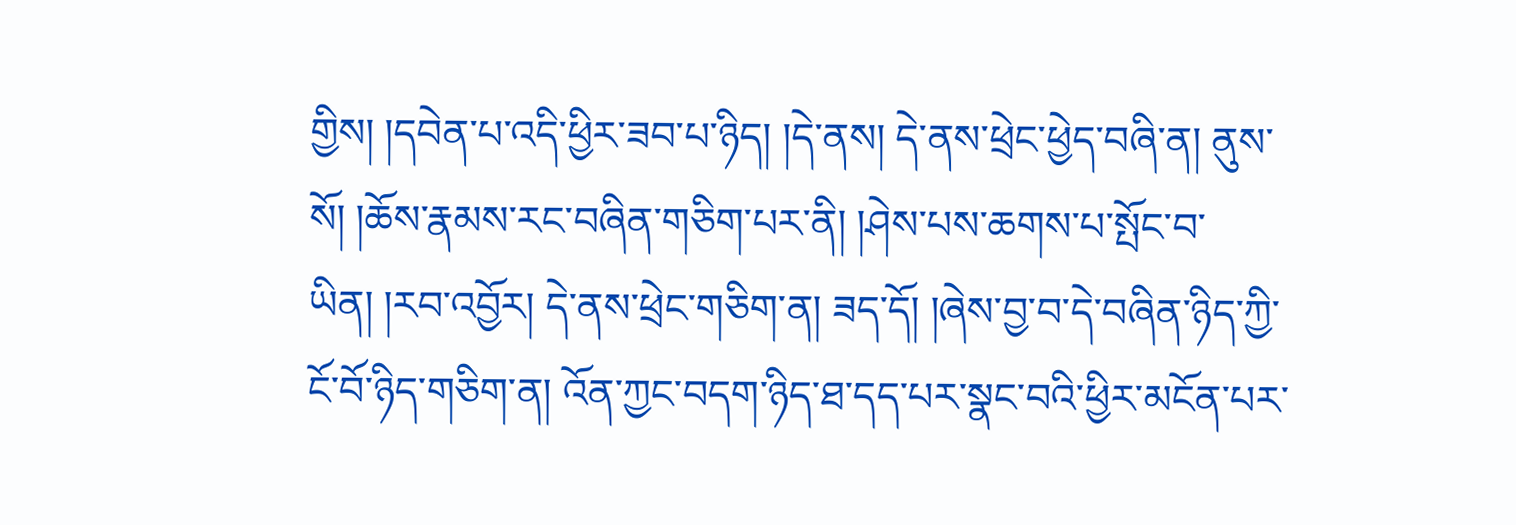གྱིས། །དབེན་པ་འདི་ཕྱིར་ཟབ་པ་ཉིད། །དེ་ནས། དེ་ནས་ཕྲེང་ཕྱེད་བཞི་ན། ནུས་སོ། །ཆོས་རྣམས་རང་བཞིན་གཅིག་པར་ནི། །ཤེས་པས་ཆགས་པ་སྤོང་བ་ཡིན། །རབ་འབྱོར། དེ་ནས་ཕྲེང་གཅིག་ན། ཟད་དོ། །ཞེས་བྱ་བ་དེ་བཞིན་ཉིད་ཀྱི་ངོ་བོ་ཉིད་གཅིག་ན། འོན་ཀྱང་བདག་ཉིད་ཐ་དད་པར་སྣང་བའི་ཕྱིར་མངོན་པར་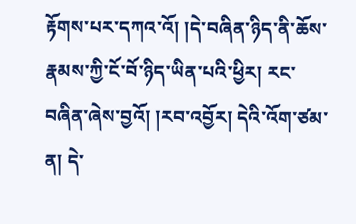རྟོགས་པར་དཀའ་འོ། །དེ་བཞིན་ཉིད་ནི་ཆོས་རྣམས་ཀྱི་ངོ་བོ་ཉིད་ཡིན་པའི་ཕྱིར། རང་བཞིན་ཞེས་བྱའོ། །རབ་འབྱོར། དེའི་འོག་ཙམ་ན། དེ་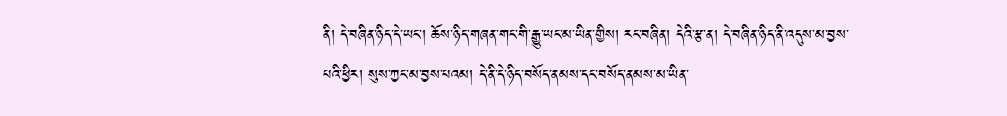ནི། དེ་བཞིན་ཉིད་དེ་ཡང་། ཆོས་ཉིད་གཞན་གང་གི་རྒྱུ་ཡང་མ་ཡིན་གྱིས། རང་བཞིན། དེའི་རྩ་ན། དེ་བཞིན་ཉིད་ནི་འདུས་མ་བྱས་པའི་ཕྱིར། སུས་ཀྱང་མ་བྱས་པའམ། དེ་ནི་དེ་ཉིད་བསོད་ནམས་དང་བསོད་ནམས་མ་ཡིན་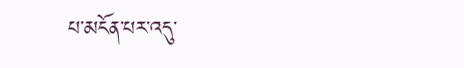པ་མངོན་པར་འདུ་